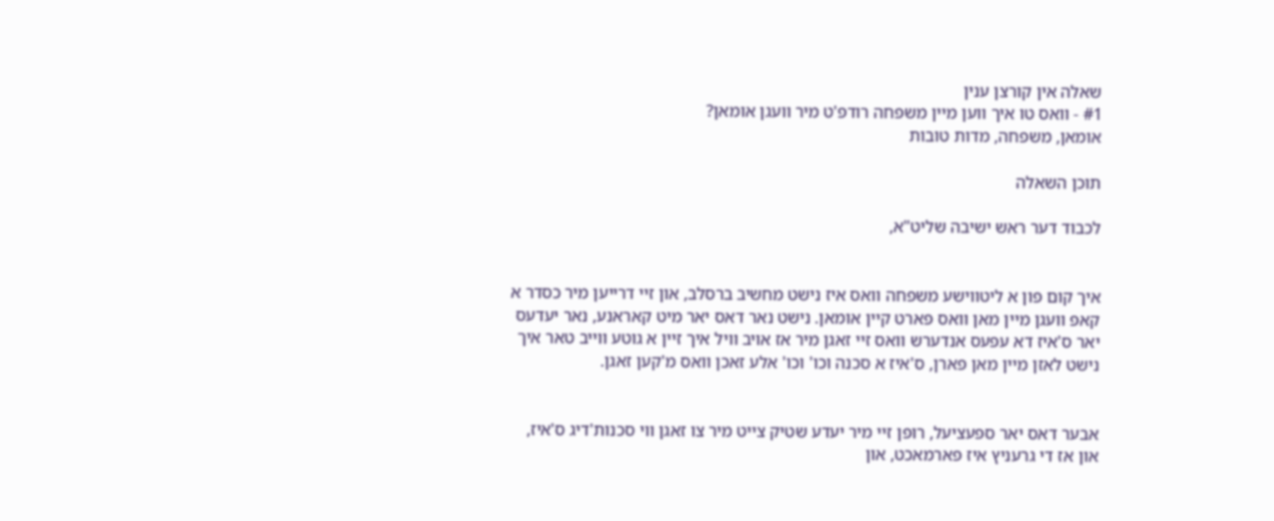שאלה אין קורצן ענין
#1 - וואס טו איך ווען מיין משפחה רודפ'ט מיר וועגן אומאן?
אומאן, משפחה, מדות טובות

תוכן השאלה

לכבוד דער ראש ישיבה שליט"א,


איך קום פון א ליטווישע משפחה וואס איז נישט מחשיב ברסלב, און זיי דרייען מיר כסדר א קאפ וועגן מיין מאן וואס פארט קיין אומאן. נישט נאר דאס יאר מיט קאראנע, נאר יעדעס יאר ס'איז דא עפעס אנדערש וואס זיי זאגן מיר אז אויב וויל איך זיין א גוטע ווייב טאר איך נישט לאזן מיין מאן פארן, ס'איז א סכנה וכו' וכו' אלע זאכן וואס מ'קען זאגן.


אבער דאס יאר ספעציעל, רופן זיי מיר יעדע שטיק צייט מיר צו זאגן ווי סכנות'דיג ס'איז, און אז די גרעניץ איז פארמאכט, און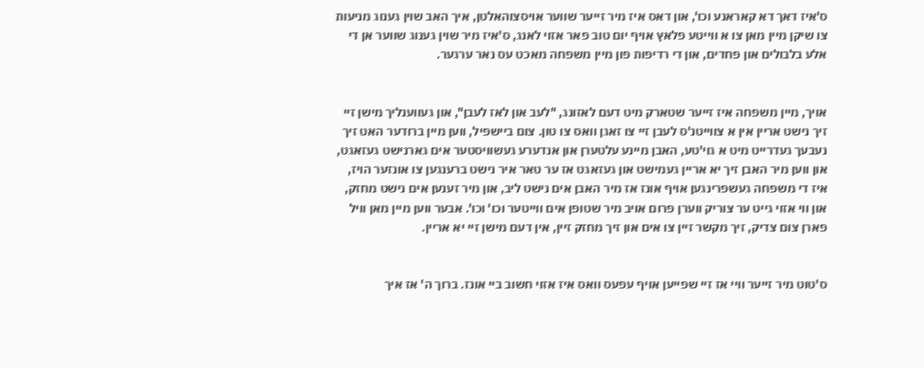ס'איז דאך דא קאראנע וכו', און דאס איז מיר זייער שווער אויסצוהאלטן, איך האב שוין גענוג מניעות צו שיקן מיין מאן צו א ווייטע פלאץ אויף יום טוב פאר אזוי לאנג, ס'איז מיר שוין גענוג שווער אן די אלע בלבולים און פחדים, און די רדיפות פון מיין משפחה מאכט עס נאר ערגער.


אויך, מיין משפחה איז זייער שטארק מיט דעם לאזונג, "לעב און לאז לעבן", און געווענליך מישן זיי זיך נישט אריין אין א צווייטנ'ס לעבן זיי צו זאגן וואס צו טון. צום ביישפיל, ווען מיין ברודער האט זיך נעבעך געדרייט מיט א גוי'טע, האבן מיינע עלטערן און אנדערע געשוויסטער אים גארנישט געזאגט, און ווען מיר האבן זיך יא אריין געמישט און געזאגט אז ער טאר איר נישט ברענגען צו אונזער הויז, איז די משפחה געשפרינגען אויף אונז אז מיר האבן אים נישט ליב, און מיר זענען אים נישט מחזק, און ווי אזוי גייט ער צוריק ווערן פרום אויב מיר שטופן אים ווייטער וכו' וכו'. אבער ווען מיין מאן וויל פארן צום צדיק, זיך מקשר זיין צו אים און זיך מחזק זיין, אין דעם מישן זיי יא אריין.


ס'טוט מיר זייער וויי אז זיי שפייען אויף עפעס וואס איז אזוי חשוב ביי אונז. ברוך ה' אז איך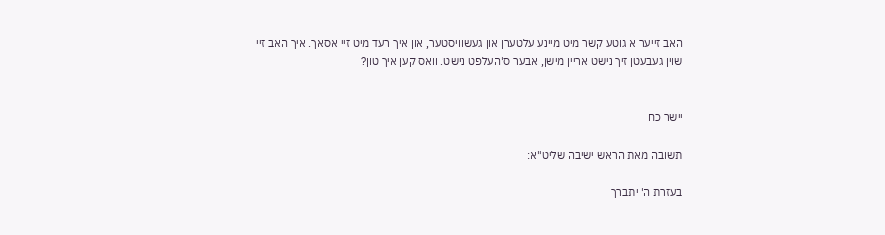האב זייער א גוטע קשר מיט מיינע עלטערן און געשוויסטער, און איך רעד מיט זיי אסאך. איך האב זיי שוין געבעטן זיך נישט אריין מישן, אבער ס'העלפט נישט. וואס קען איך טון?


יישר כח

תשובה מאת הראש ישיבה שליט"א:

בעזרת ה' יתברך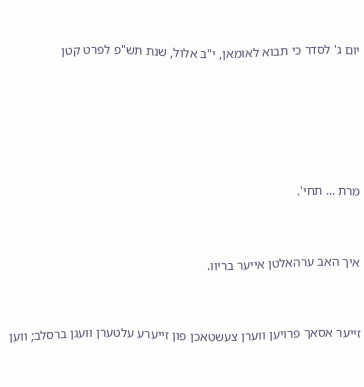יום ג' לסדר כי תבוא לאומאן, י"ב אלול, שנת תש"פ לפרט קטן





מרת ... תחי'.


איך האב ערהאלטן אייער בריוו.


זייער אסאך פרויען ווערן צעשטאכן פון זייערע עלטערן וועגן ברסלב; ווען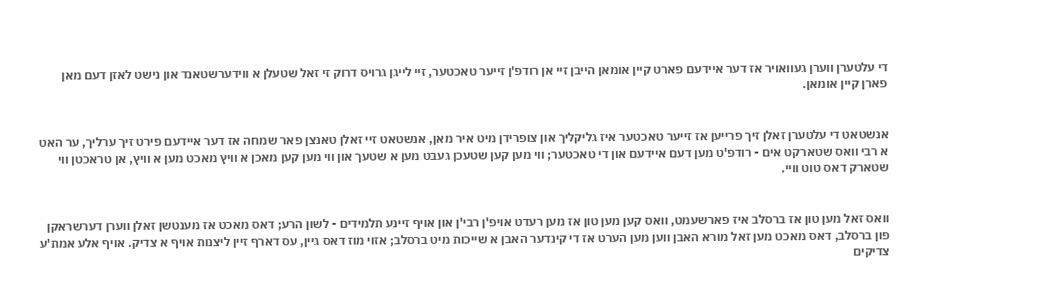די עלטערן ווערן געוואויר אז דער איידעם פארט קיין אומאן הייבן זיי אן רודפ'ן זייער טאכטער, זיי לייגן גרויס דרוק זי זאל שטעלן א ווידערשטאנד און נישט לאזן דעם מאן פארן קיין אומאן.


אנשטאט די עלטערן זאלן זיך פרייען אז זייער טאכטער איז גליקליך און צופרידן מיט איר מאן, אנשטאט זיי זאלן טאנצן פאר שמחה אז דער איידעם פירט זיך ערליך, ער האט א רבי וואס שטארקט אים - רודפ'ט מען דעם איידעם און די טאכטער; ווי מען קען שטעכן געבט מען א שטעך און ווי מען קען מאכן א וויץ מאכט מען א וויץ, אן טראכטן ווי שטארק דאס טוט וויי.


וואס זאל מען טון אז ברסלב איז פארשעמט, וואס קען מען טון אז מען רעדט אויפ'ן רבי'ן און אויף זיינע תלמידים - לשון הרע; דאס מאכט אז מענטשן זאלן ווערן דערשראקן פון ברסלב, דאס מאכט מען זאל מורא האבן ווען מען הערט אז די קינדער האבן א שייכות מיט ברסלב; אזוי מוז דאס גיין, עס דארף זיין ליצנות אויף א צדיק. אויף אלע אמת'ע צדיקים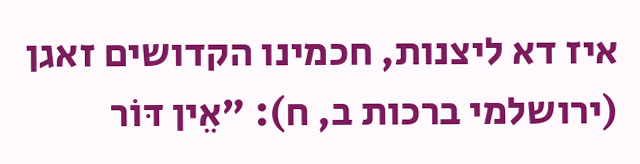איז דא ליצנות, חכמינו הקדושים זאגן (ירושלמי ברכות ב, ח): "אֵין דּוֹר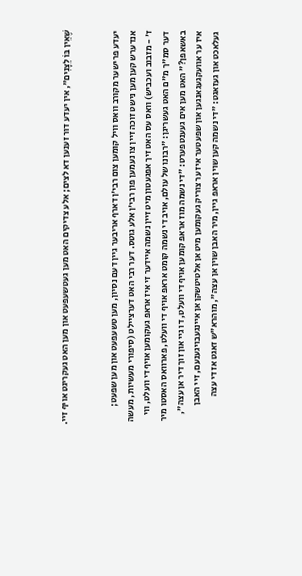שֶּׁאֵין בּוֹ לֵצָנִים", אין יעדע דור זענען דא לצים; אלע צדיקים האט מען געטשעפעט און מען האט געקריגט אויף זיי.


יעדע פרישער מקורב וואס וויל קומען צום רבי'ן דארף אריבער גיין דעם נסיון, מען טשעפעט און מען שפעט; אנדערש קען מען נישט זוכה זיין צו נעמען פון רבי'ן אלע גוטס. דער רבי האט דערציילט (סיפורי מעשיות, מעשה ז' - מזבוב ועכביש) וואס עס האט זיך אפגעטון מיט זיין נשמה איידער זי איז אראפ געקומען אויף די וועלט, ווי דער סמ"ך מ"ם האט געשריגן: "רבונו של עולם, אויב די נשמה קומט אראפ אויף די וועלט, פארוואס האסטו מיר באשאפן?" האט מען אים געענטפערט: "די נשמה מוז אראפ קומען אויף די וועלט, דו גיי און זוך דיר אן עצה", איז ער אוועקגעגאנגען און שפעטער איז ער צוריק געקומען מיט אן אלטיטשקן אן איינגעבויגענעם, זיי האבן געלאכט און געזאגט: "די נשמה קען שוין אראפ גיין, מיר האבן שוין אן עצה", מוהרא"ש זאגט אז די עצה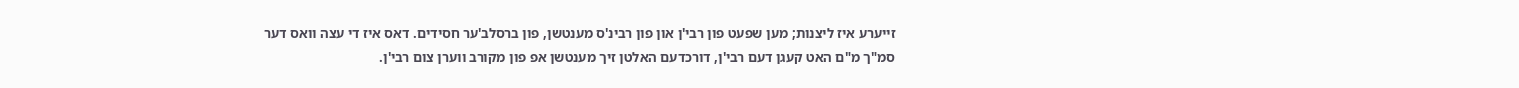זייערע איז ליצנות; מען שפעט פון רבי'ן און פון רבינ'ס מענטשן, פון ברסלב'ער חסידים. דאס איז די עצה וואס דער סמ"ך מ"ם האט קעגן דעם רבי'ן, דורכדעם האלטן זיך מענטשן אפ פון מקורב ווערן צום רבי'ן.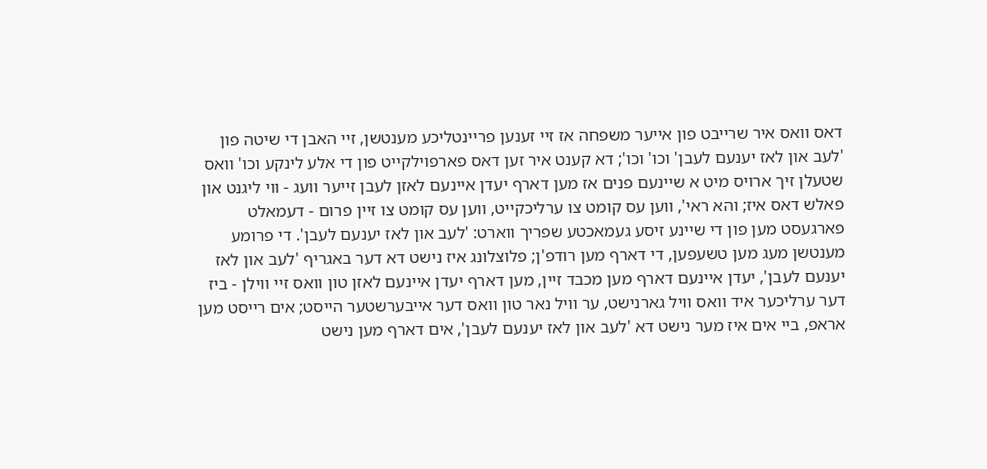דאס וואס איר שרייבט פון אייער משפחה אז זיי זענען פריינטליכע מענטשן, זיי האבן די שיטה פון 'לעב און לאז יענעם לעבן' וכו' וכו'; דא קענט איר זען דאס פארפוילקייט פון די אלע לינקע וכו' וואס שטעלן זיך ארויס מיט א שיינעם פנים אז מען דארף יעדן איינעם לאזן לעבן זייער וועג - ווי ליגנט און פאלש דאס איז; והא ראי', ווען עס קומט צו ערליכקייט, ווען עס קומט צו זיין פרום - דעמאלט פארגעסט מען פון די שיינע זיסע געמאכטע שפריך ווארט: 'לעב און לאז יענעם לעבן'. די פרומע מענטשן מעג מען טשעפען, די דארף מען רודפ'ן; פלוצלונג איז נישט דא דער באגריף 'לעב און לאז יענעם לעבן', יעדן איינעם דארף מען מכבד זיין, מען דארף יעדן איינעם לאזן טון וואס זיי ווילן - ביז דער ערליכער איד וואס וויל גארנישט, ער וויל נאר טון וואס דער אייבערשטער הייסט; אים רייסט מען אראפ, ביי אים איז מער נישט דא 'לעב און לאז יענעם לעבן', אים דארף מען נישט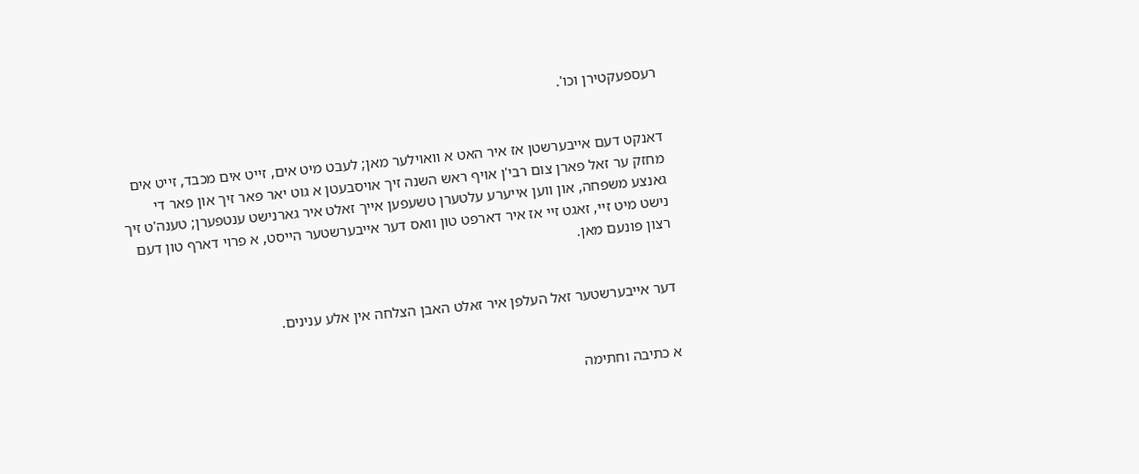רעספעקטירן וכו'.


דאנקט דעם אייבערשטן אז איר האט א וואוילער מאן; לעבט מיט אים, זייט אים מכבד, זייט אים מחזק ער זאל פארן צום רבי'ן אויף ראש השנה זיך אויסבעטן א גוט יאר פאר זיך און פאר די גאנצע משפחה, און ווען אייערע עלטערן טשעפען אייך זאלט איר גארנישט ענטפערן; טענה'ט זיך נישט מיט זיי, זאגט זיי אז איר דארפט טון וואס דער אייבערשטער הייסט, א פרוי דארף טון דעם רצון פונעם מאן.


דער אייבערשטער זאל העלפן איר זאלט האבן הצלחה אין אלע ענינים.


א כתיבה וחתימה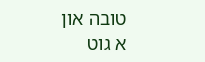טובה און א גוט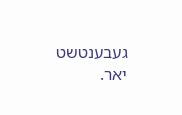געבענטשט יאר.